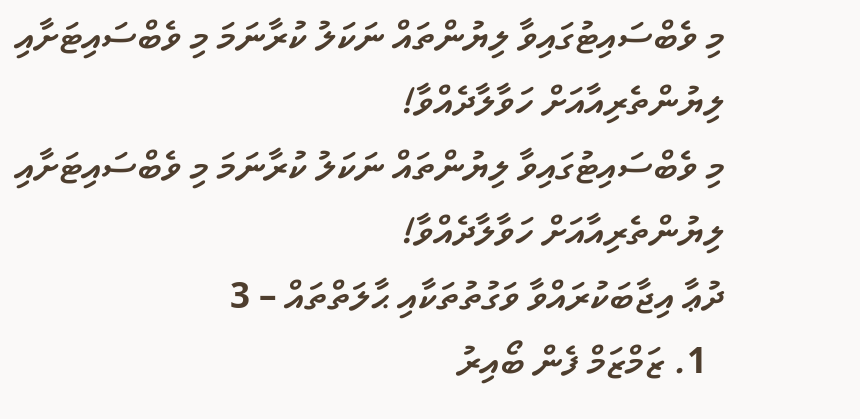މި ވެބްސައިޓުގައިވާ ލިޔުންތައް ނަކަލު ކުރާނަމަ މި ވެބްސައިޓަށާއި ލިޔުންތެރިއާއަށް ހަވާލާދެއްވާ!
މި ވެބްސައިޓުގައިވާ ލިޔުންތައް ނަކަލު ކުރާނަމަ މި ވެބްސައިޓަށާއި ލިޔުންތެރިއާއަށް ހަވާލާދެއްވާ!
ދުޢާ އިޖާބަކުރައްވާ ވަގުތުތަކާއި ޙާލަތްތައް – 3
  1. ޒަމްޒަމް ފެން ބޯއިރު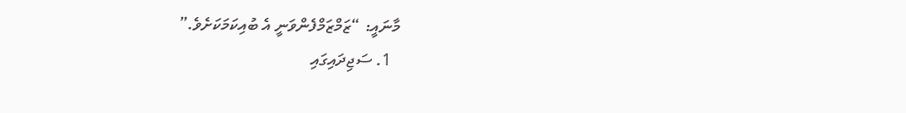މާނައީ: “ޒަމްޒަމްފެންވަނީ އެ ބުއިކަމަކަށެވެ.”
  1. ސަޖިދައިގައި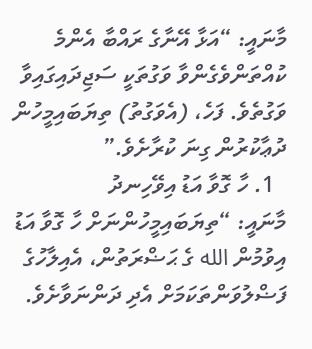މާނައީ: “އަޅާ އޭނާގެ ރައްބާ އެންމެ ކުއްތަންވެގެންވާ ވަގުތަކީ ސަޖިދައިގައިވާ ވަގުތެވެ. ފަހެ، (އެވަގުތު) ތިޔަބައިމީހުން ދުޢާކުރުން ގިނަ ކުރާށެވެ.”
  1. ހާ ގޮވާ އަޑު އިވޭހިނދު
މާނައީ: “ތިޔަބައިމީހުންނަށް ހާ ގޮވާ އަޑު އިވުމުން الله ގެ ޙަޟްރަތުން، އެއިލާހުގެ ފަޟްލުވަންތަކަމަށް އެދި ދަންނަވާށެވެ.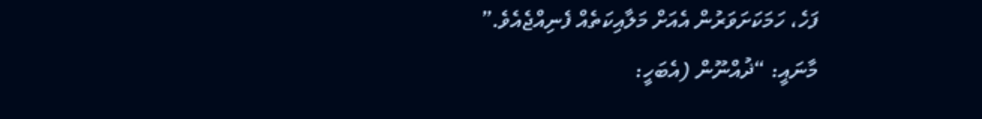ފަހެ، ހަމަކަށަވަރުން އެއަށް މަލާއިކަތެއް ފެނިއްޖެއެވެ.”
މާނައީ: “ޛުއްނޫން (އެބަހީ: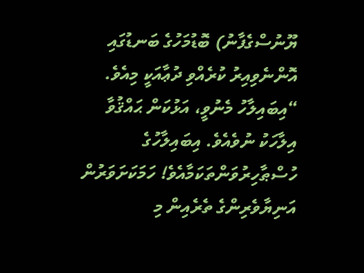ޔޫނުސްގެފާނު) ބޮޑުމަހުގެ ބަނޑުގައި އޮންނެވިއިރު ކުރެއްވި ދުޢާއަކީ މިއެވެ.
“އިބައިލާހު މެނުވީ، އަޅުކަން ޙައްޤުވާ އިލާހަކު ނުވެއެވެ. އިބައިލާހުގެ ހުސްޠާހިރުވަންތަކަމާއެވެ! ހަމަކަށަވަރުން އަނިޔާވެރިންގެ ތެރެއިން މި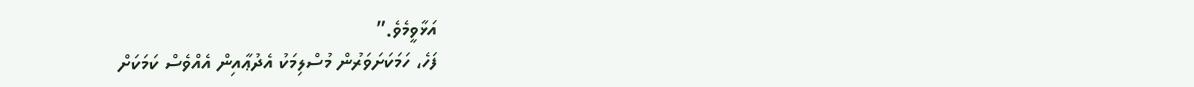އަޅާވީމެވެ.”
ފަހެ، ހަމަކަށަވަރުން މުސްލިމަކު އެދުޢާއިން އެއްވެސް ކަމަކަށް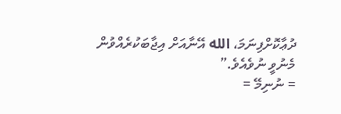ދުޢާކޮށްފިނަމަ، الله އޭނާއަށް އިޖާބަކުރެއްވުން މެނުވީ ނުވެއެވެ.”
= ނުނިމޭ =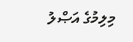މިލިމުގެ އަޞްލު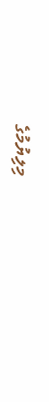މިލިޔުމުގެ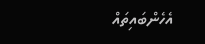އެހެންބައިތައް